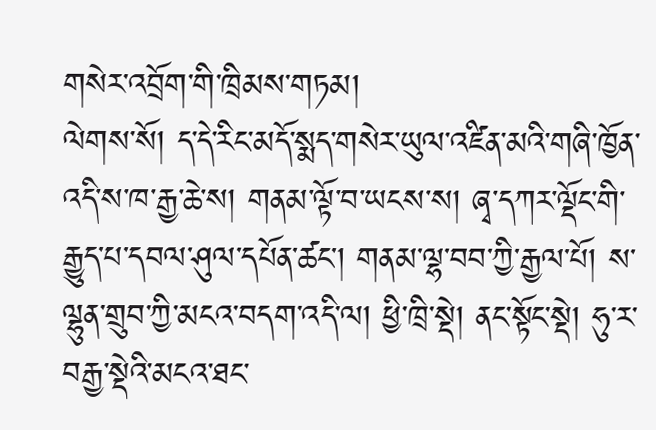གསེར་འབྲོག་གི་ཁྲིམས་གཏམ།
ལེགས་སོ། ད་དེ་རིང་མདོ་སྨད་གསེར་ཡུལ་འཛིན་མའི་གཞི་ཁྱོན་འདི་ས་ཁ་རྒྱ་ཆེ་ས། གནམ་ལྟོ་བ་ཡངས་ས། ཞྭ་དཀར་ལྡོང་གི་རྒྱུད་པ་དབལ་ཤུལ་དཔོན་ཚང་། གནམ་ལྷ་བབ་ཀྱི་རྒྱལ་པོ། ས་ལྷུན་གྲུབ་ཀྱི་མངའ་བདག་འདི་ལ། ཕྱི་ཁྲི་སྡེ། ནང་སྟོང་སྡེ། ཧུ་ར་བརྒྱ་སྡེའི་མངའ་ཐང་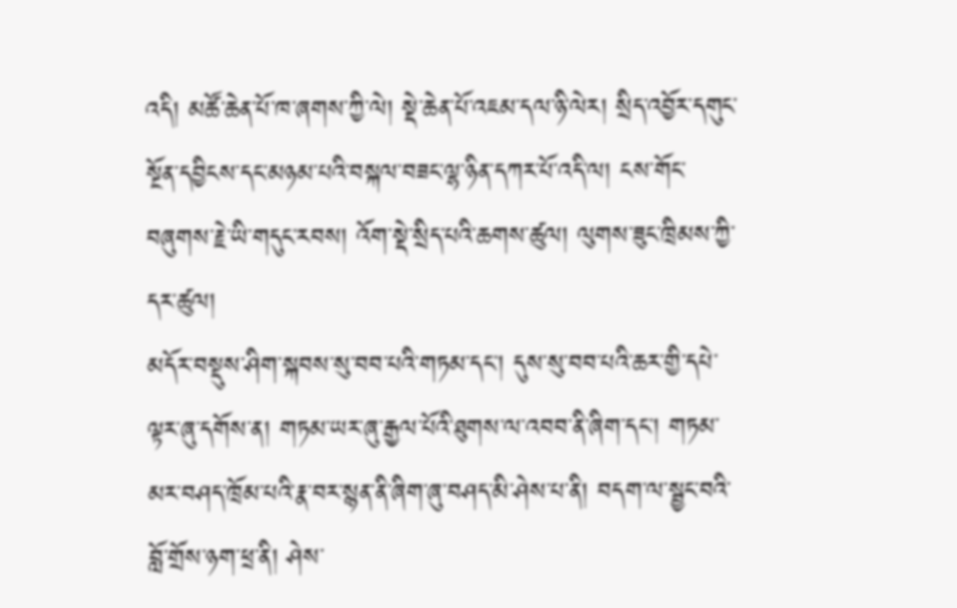འདི། མཚོ་ཆེན་པོ་ཁ་ཞགས་ཀྱི་ལེ། སྡེ་ཆེན་པོ་འཇམ་དལ་ཉི་ལེར། སྲིད་འབྱོར་དགུང་སྔོན་དབྱིངས་དང་མཉམ་པའི་བསྐལ་བཟང་ལྷ་ཉིན་དཀར་པོ་འདི་ལ། ངས་གོང་བཞུགས་རྗེ་ཡི་གདུང་རབས། འོག་སྡེ་སྲིད་པའི་ཆགས་ཚུལ། ལུགས་ཟུང་ཁྲིམས་ཀྱི་དར་ཚུལ།
མདོར་བསྡུས་ཤིག་སྐབས་སུ་བབ་པའི་གཏམ་དང་། དུས་སུ་བབ་པའི་ཆར་གྱི་དཔེ་ལྟར་ཞུ་དགོས་ན། གཏམ་ཡར་ཞུ་རྒྱལ་པོའི་ཐུགས་ལ་འབབ་ནི་ཞིག་དང་། གཏམ་མར་བཤད་ཁྲོམ་པའི་རྣ་བར་སྙན་ནི་ཞིག་ཞུ་བཤད་མི་ཤེས་པ་ནི། བདག་ལ་སྦྱང་བའི་བློ་གྲོས་ཉག་ཕྲ་ནི། ཤེས་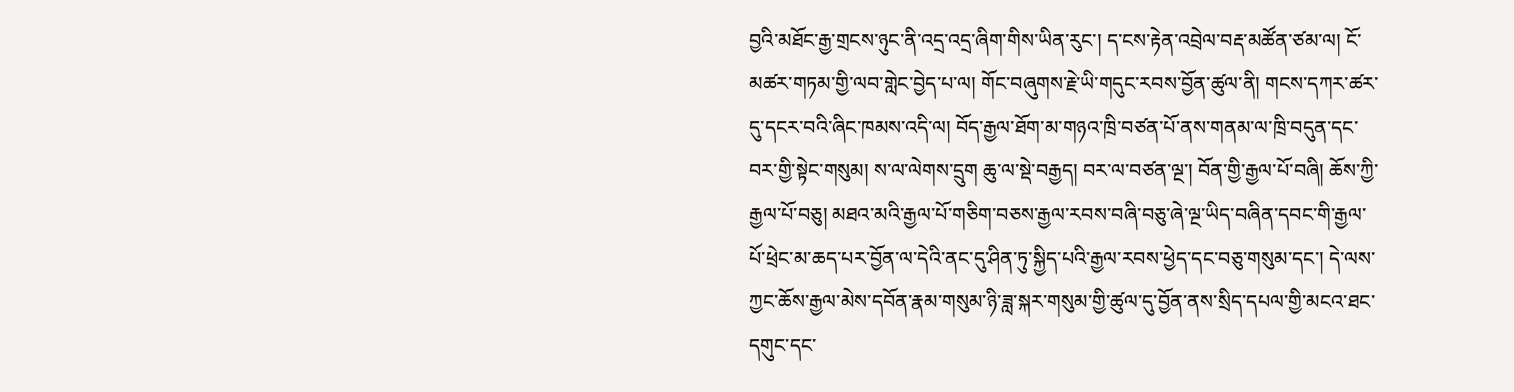བྱའི་མཐོང་རྒྱ་གྲངས་ཉུང་ནི་འདྲ་འདྲ་ཞིག་གིས་ཡིན་རུང་། ད་ངས་རྟེན་འབྲེལ་བརྡ་མཚོན་ཙམ་ལ། ངོ་མཚར་གཏམ་གྱི་ལབ་གླེང་བྱེད་པ་ལ། གོང་བཞུགས་རྗེ་ཡི་གདུང་རབས་བྱོན་ཚུལ་ནི། གངས་དཀར་ཚར་དུ་དངར་བའི་ཞིང་ཁམས་འདི་ལ། བོད་རྒྱལ་ཐོག་མ་གཉའ་ཁྲི་བཙན་པོ་ནས་གནམ་ལ་ཁྲི་བདུན་དང་བར་གྱི་སྟེང་གསུམ། ས་ལ་ལེགས་དྲུག ཆུ་ལ་སྡེ་བརྒྱད། བར་ལ་བཙན་ལྔ་། བོན་གྱི་རྒྱལ་པོ་བཞི། ཆོས་ཀྱི་རྒྱལ་པོ་བཅུ། མཐའ་མའི་རྒྱལ་པོ་གཅིག་བཅས་རྒྱལ་རབས་བཞི་བཅུ་ཞེ་ལྔ་ཡིད་བཞིན་དབང་གི་རྒྱལ་པོ་ཕྲེང་མ་ཆད་པར་བྱོན་ལ་དེའི་ནང་དུ་ཤིན་ཏུ་སྐྱིད་པའི་རྒྱལ་རབས་ཕྱེད་དང་བཅུ་གསུམ་དང་། དེ་ལས་ཀྱང་ཆོས་རྒྱལ་མེས་དབོན་རྣམ་གསུམ་ཉི་ཟླ་སྐར་གསུམ་གྱི་ཚུལ་དུ་བྱོན་ནས་སྲིད་དཔལ་གྱི་མངའ་ཐང་དགུང་དང་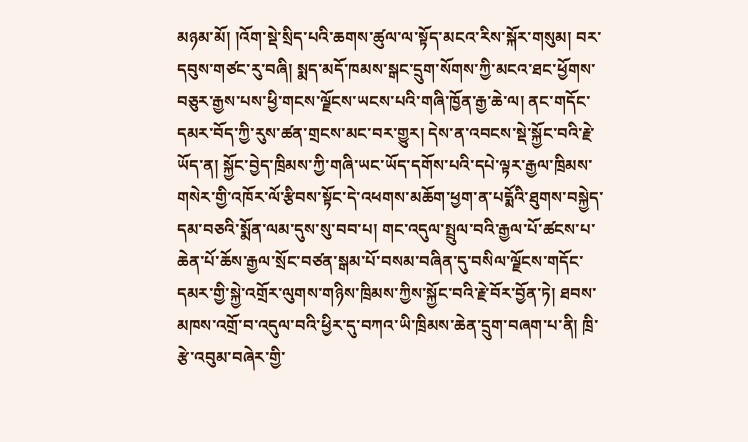མཉམ་མོ། །འོག་སྡེ་སྲིད་པའི་ཆགས་ཚུལ་ལ་སྟོད་མངའ་རིས་སྐོར་གསུམ། བར་དབུས་གཙང་རུ་བཞི། སྨད་མདོ་ཁམས་སྒང་དྲུག་སོགས་ཀྱི་མངའ་ཐང་ཕྱོགས་བཅུར་རྒྱས་པས་ཕྱི་གངས་ལྗོངས་ཡངས་པའི་གཞི་ཁྱོན་རྒྱ་ཆེ་ལ། ནང་གདོང་དམར་བོད་ཀྱི་རུས་ཚན་གྲངས་མང་བར་གྱུར། དེས་ན་འབངས་སྡེ་སྐྱོང་བའི་རྗེ་ཡོད་ན། སྐྱོང་བྱེད་ཁྲིམས་ཀྱི་གཞི་ཡང་ཡོད་དགོས་པའི་དཔེ་ལྟར་རྒྱལ་ཁྲིམས་གསེར་གྱི་འཁོར་ལོ་རྩིབས་སྟོང་དེ་འཕགས་མཆོག་ཕྱག་ན་པདྨོའི་ཐུགས་བསྐྱེད་དམ་བཅའི་སྨོན་ལམ་དུས་སུ་བབ་པ། གང་འདུལ་སྤྲུལ་བའི་རྒྱལ་པོ་ཚངས་པ་ཆེན་པོ་ཆོས་རྒྱལ་སྲོང་བཙན་སྒམ་པོ་བསམ་བཞིན་དུ་བསིལ་ལྗོངས་གདོང་དམར་གྱི་སྐྱེ་འགྲོར་ལུགས་གཉིས་ཁྲིམས་ཀྱིས་སྐྱོང་བའི་རྗེ་བོར་བྱོན་ཏེ། ཐབས་མཁས་འགྲོ་བ་འདུལ་བའི་ཕྱིར་དུ་བཀའ་ཡི་ཁྲིམས་ཆེན་དྲུག་བཞག་པ་ནི། ཁྲི་རྩེ་འབུམ་བཞེར་གྱི་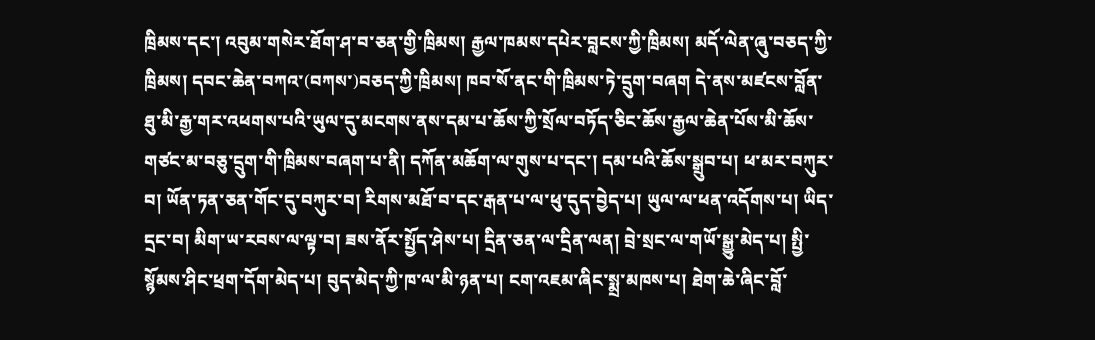ཁྲིམས་དང་། འབུམ་གསེར་ཐོག་ཤ་བ་ཅན་གྱི་ཁྲིམས། རྒྱལ་ཁམས་དཔེར་བླངས་ཀྱི་ཁྲིམས། མདོ་ལེན་ཞུ་བཅད་ཀྱི་ཁྲིམས། དབང་ཆེན་བཀའ་(བཀས་)བཅད་ཀྱི་ཁྲིམས། ཁབ་སོ་ནང་གི་ཁྲིམས་ཏེ་དྲུག་བཞག དེ་ནས་མཛངས་བློན་ཐུ་མི་རྒྱ་གར་འཕགས་པའི་ཡུལ་དུ་མངགས་ནས་དམ་པ་ཆོས་ཀྱི་སྲོལ་བཏོད་ཅིང་ཆོས་རྒྱལ་ཆེན་པོས་མི་ཆོས་གཙང་མ་བཅུ་དྲུག་གི་ཁྲིམས་བཞག་པ་ནི། དཀོན་མཆོག་ལ་གུས་པ་དང་། དམ་པའི་ཆོས་སྒྲུབ་པ། ཕ་མར་བཀུར་བ། ཡོན་ཏན་ཅན་གོང་དུ་བཀུར་བ། རིགས་མཐོ་བ་དང་རྒན་པ་ལ་ཕུ་དུད་བྱེད་པ། ཡུལ་ལ་ཕན་འདོགས་པ། ཡིད་དྲང་བ། མིག་ཡ་རབས་ལ་ལྟ་བ། ཟས་ནོར་སྤྱོད་ཤེས་པ། དྲིན་ཅན་ལ་དྲིན་ལན། བྲེ་སྲང་ལ་གཡོ་སྒྱུ་མེད་པ། སྤྱི་སྙོམས་ཤིང་ཕྲག་དོག་མེད་པ། བུད་མེད་ཀྱི་ཁ་ལ་མི་ཉན་པ། ངག་འཇམ་ཞིང་སྨྲ་མཁས་པ། ཐེག་ཆེ་ཞིང་བློ་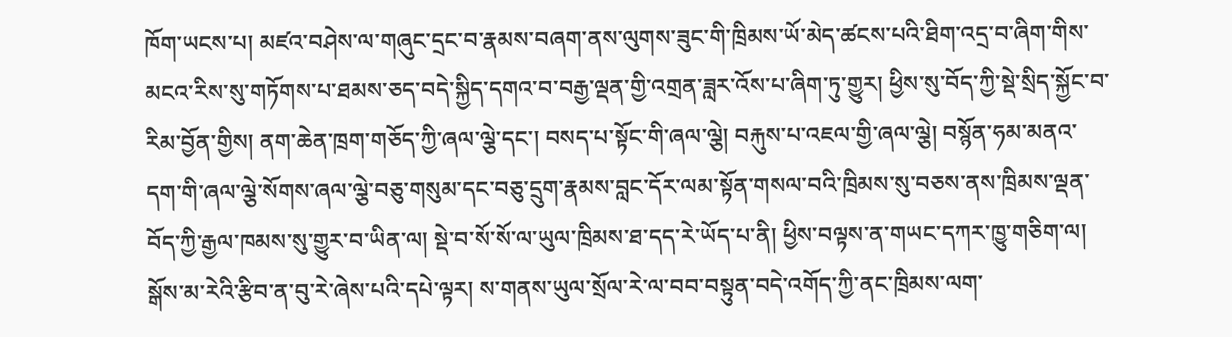ཁོག་ཡངས་པ། མཛའ་བཤེས་ལ་གཞུང་དྲང་བ་རྣམས་བཞག་ནས་ལུགས་ཟུང་གི་ཁྲིམས་ཡོ་མེད་ཚངས་པའི་ཐིག་འདྲ་བ་ཞིག་གིས་མངའ་རིས་སུ་གཏོགས་པ་ཐམས་ཅད་བདེ་སྐྱིད་དགའ་བ་བརྒྱ་ལྡན་གྱི་འགྲན་ཟླར་འོས་པ་ཞིག་ཏུ་གྱུར། ཕྱིས་སུ་བོད་ཀྱི་སྡེ་སྲིད་སྐྱོང་བ་རིམ་བྱོན་གྱིས། ནག་ཆེན་ཁྲག་གཅོད་ཀྱི་ཞལ་ལྕེ་དང་། བསད་པ་སྟོང་གི་ཞལ་ལྕེ། བརྐུས་པ་འཇལ་གྱི་ཞལ་ལྕེ། བསྙོན་ཧམ་མནའ་དག་གི་ཞལ་ལྕེ་སོགས་ཞལ་ལྕེ་བཅུ་གསུམ་དང་བཅུ་དྲུག་རྣམས་བླང་དོར་ལམ་སྟོན་གསལ་བའི་ཁྲིམས་སུ་བཅས་ནས་ཁྲིམས་ལྡན་བོད་ཀྱི་རྒྱལ་ཁམས་སུ་གྱུར་བ་ཡིན་ལ། སྡེ་བ་སོ་སོ་ལ་ཡུལ་ཁྲིམས་ཐ་དད་རེ་ཡོད་པ་ནི། ཕྱིས་བལྟས་ན་གཡང་དཀར་ཁྱུ་གཅིག་ལ། སྒོས་མ་རེའི་རྩིབ་ན་བུ་རེ་ཞེས་པའི་དཔེ་ལྟར། ས་གནས་ཡུལ་སྲོལ་རེ་ལ་བབ་བསྟུན་བདེ་འགོད་ཀྱི་ནང་ཁྲིམས་ལག་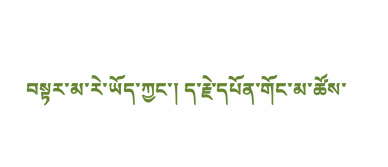བསྟར་མ་རེ་ཡོད་ཀྱང་། ད་རྗེ་དཔོན་གོང་མ་ཚོས་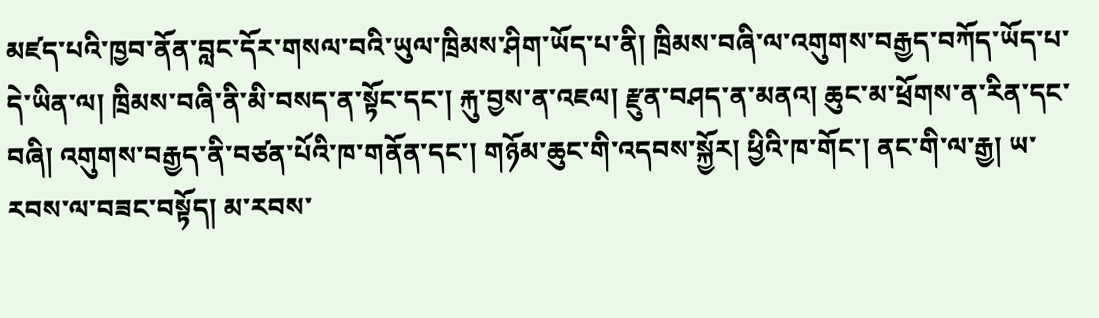མཛད་པའི་ཁྱབ་ནོན་བླང་དོར་གསལ་བའི་ཡུལ་ཁྲིམས་ཤིག་ཡོད་པ་ནི། ཁྲིམས་བཞི་ལ་འགུགས་བརྒྱད་བཀོད་ཡོད་པ་དེ་ཡིན་ལ། ཁྲིམས་བཞི་ནི་མི་བསད་ན་སྟོང་དང་། རྐུ་བྱས་ན་འཇལ། རྫུན་བཤད་ན་མནའ། ཆུང་མ་ཕྲོགས་ན་རིན་དང་བཞི། འགུགས་བརྒྱད་ནི་བཙན་པོའི་ཁ་གནོན་དང་། གཉོམ་ཆུང་གི་འདབས་སྐྱོར། ཕྱིའི་ཁ་གོང་། ནང་གི་ལ་རྒྱ། ཡ་རབས་ལ་བཟང་བསྟོད། མ་རབས་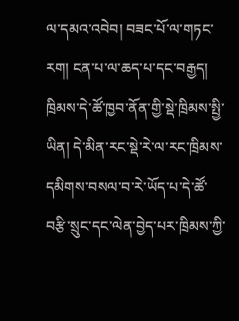ལ་དམའ་འབེབ། བཟང་པོ་ལ་གཏང་རག། ངན་པ་ལ་ཆད་པ་དང་བརྒྱད། ཁྲིམས་དེ་ཚོ་ཁྱབ་ནོན་གྱི་སྡེ་ཁྲིམས་སྤྱི་ཡིན། དེ་མིན་རང་སྡེ་རེ་ལ་རང་ཁྲིམས་དམིགས་བསལ་བ་རེ་ཡོད་པ་དེ་ཚོ་བརྩི་སྲུང་དང་ལེན་བྱེད་པར་ཁྲིམས་ཀྱི་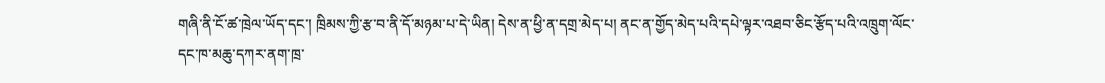གཞི་ནི་ངོ་ཚ་ཁྲེལ་ཡོད་དང་། ཁྲིམས་ཀྱི་རྩ་བ་ནི་དོ་མཉམ་པ་དེ་ཡིན། དེས་ན་ཕྱི་ན་དགྲ་མེད་པ། ནང་ན་གྱོད་མེད་པའི་དཔེ་ལྟར་འཐབ་ཅིང་རྩོད་པའི་འཁྲུག་ལོང་དང་ཁ་མཆུ་དཀར་ནག་ཁྲ་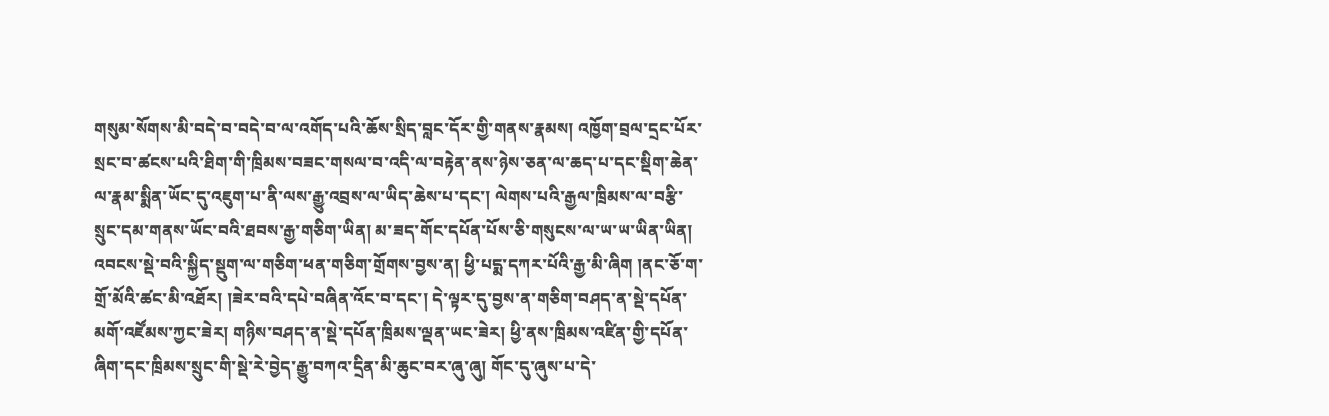གསུམ་སོགས་མི་བདེ་བ་བདེ་བ་ལ་འགོད་པའི་ཆོས་སྲིད་བླང་དོར་གྱི་གནས་རྣམས། འཁྱོག་བྲལ་དྲང་པོར་སྲང་བ་ཚངས་པའི་ཐིག་གི་ཁྲིམས་བཟང་གསལ་བ་འདི་ལ་བརྟེན་ནས་ཉེས་ཅན་ལ་ཆད་པ་དང་སྡིག་ཆེན་ལ་རྣམ་སྨིན་ཡོང་དུ་འཇུག་པ་ནི་ལས་རྒྱུ་འབྲས་ལ་ཡིད་ཆེས་པ་དང་། ལེགས་པའི་རྒྱལ་ཁྲིམས་ལ་བརྩི་སྲུང་དམ་གནས་ཡོང་བའི་ཐབས་རྒྱ་གཅིག་ཡིན། མ་ཟད་གོང་དཔོན་པོས་ཅི་གསུངས་ལ་ཡ་ཡ་ཡིན་ཡིན། འབངས་སྡེ་བའི་སྐྱིད་སྡུག་ལ་གཅིག་ཕན་གཅིག་གྲོགས་བྱས་ན། ཕྱི་པདྨ་དཀར་པོའི་རྒྱ་མི་ཞིག །ནང་ཅོ་ག་གྲོ་མོའི་ཚང་མི་འཐོར། །ཟེར་བའི་དཔེ་བཞིན་འོང་བ་དང་། དེ་ལྟར་དུ་བྱས་ན་གཅིག་བཤད་ན་སྡེ་དཔོན་མགོ་འཛོམས་ཀྱང་ཟེར། གཉིས་བཤད་ན་སྡེ་དཔོན་ཁྲིམས་ལྡན་ཡང་ཟེར། ཕྱི་ནས་ཁྲིམས་འཛིན་གྱི་དཔོན་ཞིག་དང་ཁྲིམས་སྲུང་གི་སྡེ་རེ་བྱེད་རྒྱུ་བཀའ་དྲིན་མི་ཆུང་བར་ཞུ་ཞུ། གོང་དུ་ཞུས་པ་དེ་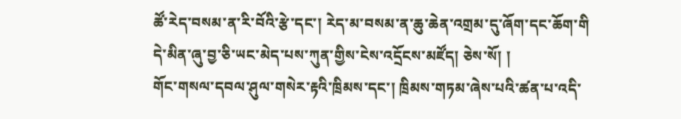ཚོ་རེད་བསམ་ན་རི་བོའི་རྩེ་དང་། རེད་མ་བསམ་ན་ཆུ་ཆེན་འགྲམ་དུ་ཞོག་དང་ཆོག་གི དེ་མིན་ཞུ་བྱ་ཅི་ཡང་མེད་པས་ཀུན་གྱིས་ངེས་འདྲོངས་མཛོད། ཅེས་སོ། །
གོང་གསལ་དབལ་ཤུལ་གསེར་རྟའི་ཁྲིམས་དང་། ཁྲིམས་གཏམ་ཞེས་པའི་ཚན་པ་འདི་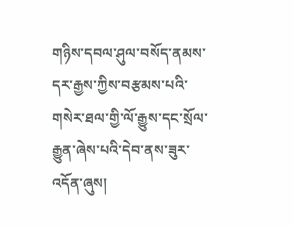གཉིས་དབལ་ཤུལ་བསོད་ནམས་དར་རྒྱས་ཀྱིས་བརྩམས་པའི་གསེར་ཐལ་གྱི་ལོ་རྒྱུས་དང་སྲོལ་རྒྱུན་ཞེས་པའི་དེབ་ནས་ཟུར་འདོན་ཞུས།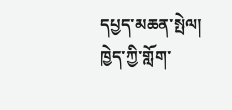དཔྱད་མཆན་སྤེལ།
ཁྱེད་ཀྱི་གློག་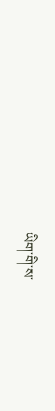ཡིག་གི་ས་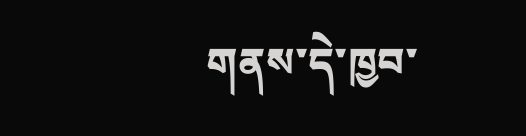གནས་དེ་ཁྱབ་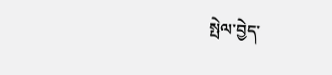སྤེལ་བྱེད་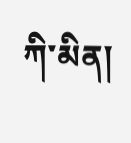ཀི་མིན།